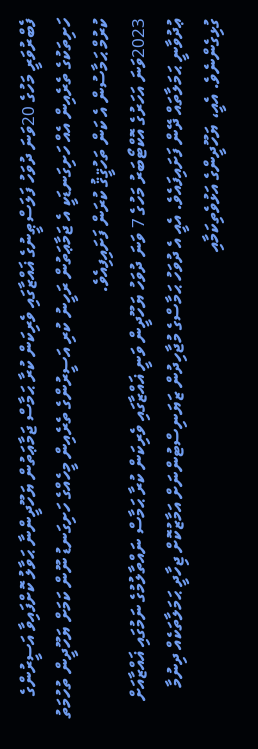ފެބްރުވަރީ މަހުގެ 20ވަނަ ދުވަހު ފަލަސްޠީނުގެ ޣައްޒާގައި ވެރިކަން ކުރާ ޙަމާސް ޖަމާޢަތުން ޔަހޫދީންނާ ޙަވާލު ކޮށްފައިވާ އަސީރުންގެ ހަށިތަކުގެ ތެރެއިން އެއް ހަށިގަނޑަކީ އެ ޖަމާޢަތުން ރަހީނު ކުރި އަސީރުންގެ ތެރެއިން މީހެއްގެ ހަށިގަނޑު ނޫން ކަމަށް ޔަހޫދީން ތުހުމަތު ކުރުމް ޙަމާސުން އެ ކަން ތަހުޤީޤު ކުރަން ފަށައިފިއެވެ.
2023ވަނަ އަހަރުގެ އޮކްޓޯބަރު މަހުގެ 7 ވަނަ ދުވަހު ޔަހޫދީން ވަނީ ޣައްޒާގައި ވެރިކަން ކުރާ ޙަމާސް ނައްތާލުމުގެ ނަމުގައި ޣައްޒާއަށް ޢުދުވާނީ ޙަމަލާތައް ދޭން ފަށައިފައެވެ. އެއީ އެ ދުވަހު ޙަމާސްގެ މުޖާހިދުން ޒަޔަނިސްޓުންނަށް އަމާޒުކޮށް ޖިހާދީ ޙަމަލާތަކެއް ދިނުމާ ގުޅިގެންނެވެ. އެއީ، ޔަހޫދީންގެ އަޅުވެތިކަމާއި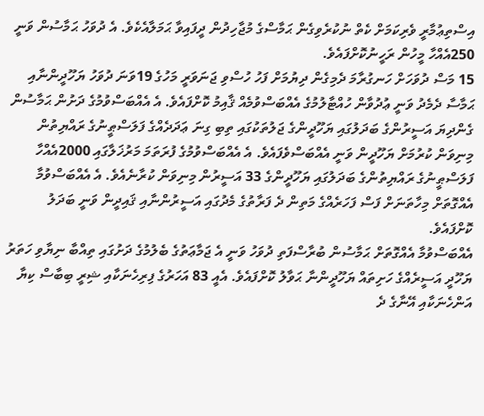އިސްތިޢުމާރީ ވެރިކަމަށް ކެތް ނުކުރެވިގެން ޙަމާސްގެ މުޖާހިދުން ދީފައިވާ ޙަމަލާއެކެވެ. އެ ދުވަހު ޙަމާސުން ވަނީ 250އެއްހާ މީހުން ރަހީނުކޮށްފައެވެ.
15 މަސް ދުވަހަށް ހަނގުރާމަ ދެމިގެން ދިޔުމަށް ފަހު ހުސްވި ޖަނަވަރީ މަހުގެ 19ވަނަ ދުވަހު ޔަހޫދީންނާއި ޙަމާސާ ދެމެދު ވަނީ ޢުދުވާން ހުއްޓާލުމުގެ އެއްބަސްވުމެއް ޤާއިމު ކޮށްފައެވެ. އެ އެއްބަސްވުމުގެ ދަށުން ޙަމާސުން ގެންދިޔަ އަސީރުންގެ ބަދަލުގައި ޔަހޫދީންގެ ޖަލުތަކުގައި ތިބި ގިނަ ޢަދަދެއްގެ ފަލަސްޠީނުގެ ރައްޔިތުން މިނިވަން ކުރުމަށް ޔަހޫދީން ވަނީ އެއްބަސްވެފައެވެ. އެ އެއްބަސްވުމުގެ ފުރަތަމަ މަރުޚަލާގައި 2000އެއްހާ ފަލަސްޠީނުގެ ރައްޔިތުންގެ ބަދަލުގައި ޔަހޫދީންގެ 33 އަސީރުން މިނިވަން ކުރާނެއެވެ. އެ އެއްބަސްވުމާ އެއްގޮތަށް މިހާތަނަށް ފަސް ފަހަރެއްގެ މަތިން ދެ ފަރާތުގެ މެދުގައި އަސީރުންނާއި ޤައިދީން ވަނީ ބަދަލު ކޮށްފައެވެ.
އެއްބަސްވުމާ އެއްގޮތަށް ޙަމާސުން ބުރާސްފަތި ދުވަހު ވަނީ އެ ޖަމާޢަތުގެ ބެލުމުގެ ދަށުގައި ތިއްބާ ނިޔާވި ހަތަރު ޔަހޫދީ އަސީރެއްގެ ހަށިތައް ޔަހޫދީންނާ ޙަވާލު ކޮށްފައެވެ. އެއީ 83 އަހަރުގެ ފިރިހެނަކާއި ޝިރީ ބިބާސް ކިޔާ އަންހެނަކާއި އޭނާގެ ދެ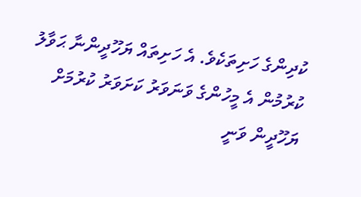ކުދިންގެ ހަށިތަކެވެ. އެ ހަށިތައް ޔަހޫދީންނާ ޙަވާލު ކުރުމުން އެ މީހުންގެ ވަނަވަރު ކަށަވަރު ކުރުމަށް ޔަހޫދީން ވަނީ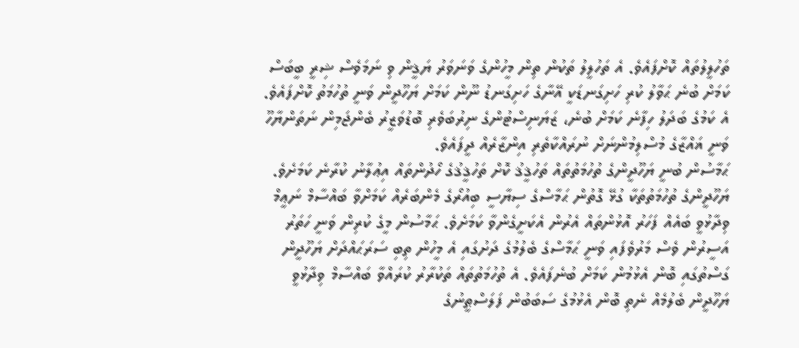ތަހުލީލުތައް ކޮށްފައެވެ. އެ ތަހުލީލު ތަކުން ތިން މީހުންގެ ވަނަވަރު ޔަޤީން ވި ނަމަވެސް ޝިރީ ބީބަސް ކަމަށް ބުނެ ޙަވާލު ކުރި ހަށިގަނޑަކީ އޭނާގެ ހަށިގަނޑު ނޫން ކަމަށް ޔަހޫދީން ވަނީ ތުހުމަތު ކޮށްފައެވެ. އެ ކަމުގެ ބަދަލު ހިފާނެ ކަމަށް ބުނެ، ޒަޔަނިސްޓުންގެ ނިރުބަވެރި ބޮޑުވަޒީރު ބެންޖަމިން ނަތަންޔާހޫ ވަނީ ޣައްޒާގެ މުސްލިމުންނަށް ނުރައްކާތެރި އިންޒާރެއް ދީފައެވެ.
ޙަމާސުން ބުނީ ޔަހޫދީންގެ ތުހުމަތުތައް ތަހުޤީޤު ކޮށް ތަހުޤީޤުގެ ހޯދުންތައް އިޢުލާނު ކުރާނެ ކަމަށެވެ. ޔަހޫދީންގެ ތުހުމަތުތަކާ ގުޅޭ ގޮތުން ޙަމާސްގެ ސިޔާސީ ބިއުރޯގެ މެންބަރެއް ކަމަށްވާ ބައްސާމް ނަޢީމް ވިދާޅުވީ ބައެއް ފަހަރު އޮޅުންތައް އެރުން އެކަށީގެންވާ ކަމަށެވެ. ޙަމާސުން މީގެ ކުރިން ވަނީ ހަތަރު އަސީރުން ވެސް މަރުވެފައި ވަނީ ޙަމާސްގެ ބެލުމުގެ ދަށުގައި އެ މީހުން ތިބި ސަރަޙައްދަށް ޔަހޫދީން ގަސްތުގައި ބޮން އެޅުމުން ކަމަށް ބުނެފައެވެ. އެ ތުހުމަތުތައް ތަކުރާރު ކުރައްވާ ބައްސާމް ވިދާޅުވީ ޔަހޫދީން ބެލުމެއް ނެތި ބޮން އެޅުމުގެ ސަބަބުން ފަލަސްޠީނުގެ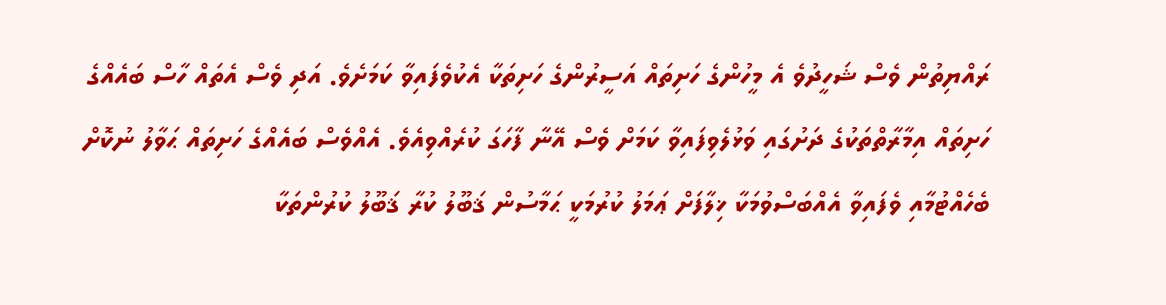ރައްޔިތުން ވެސް ޝަހީދުވެ އެ މީހުންގެ ހަށިތައް އަސީރުންގެ ހަށިތަކާ އެކުވެފައިވާ ކަމަށެވެ. އަދި ވެސް އެތައް ހާސް ބައެއްގެ ހަށިތައް އިމާރާތްތަކުގެ ދަށުގައި ވަޅުލެވިފައިވާ ކަމަށް ވެސް އޭނާ ފާހަގަ ކުރެއްވިއެވެ. އެއްވެސް ބައެއްގެ ހަށިތައް ޙަވާލު ނުކޮށް ބެހެއްޓުމާއި ވެފައިވާ އެއްބަސްވުމަކާ ޚިލާފަށް ޢަމަލު ކުރުމަކީ ޙަމާސުން ޤަބޫލު ކުރާ ޤަބޫލު ކުރުންތަކާ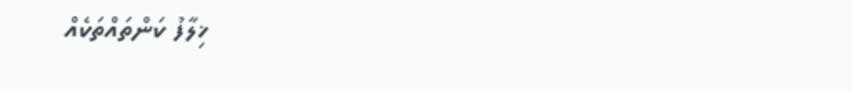ޚިލާފު ކަންތައްތަކެއް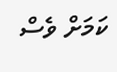ކަމަށް ވެސް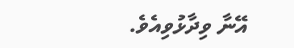އޭނާ ވިދާޅުވިއެވެ.